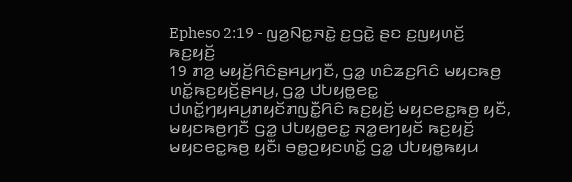Epheso 2:19 - ꤜꤤ꤬ꤡꤢ꤭ꤏꤢꤧ꤭ ꤢ꤬ꤞꤢꤧ꤭ ꤔꤢ ꤢ꤬ꤜꤟꤛꤢꤩ꤬ ꤒꤢ꤬ꤟꤢꤩ꤬
19 ꤊꤤ꤬ ꤗꤟꤢꤩ꤬ꤖꤢꤨꤔꤌꤣ꤬ꤚꤢꤪ, ꤞꤤ꤭ ꤛꤢꤨꤘꤢ꤬ꤖꤢꤨ ꤗꤟꤢꤒꤥ꤬ ꤛꤢꤩ꤭ꤒꤢ꤬ꤟꤢꤩ꤬ꤔꤌꤣ꤬, ꤞꤤ꤭ ꤓꤝꤟꤥ꤭ꤕꤢ꤭ ꤓꤛꤢꤩ꤭ꤚꤟꤌꤣ꤬ꤊꤟꤢꤩꤊꤜꤢꤪ꤭ꤖꤢꤨ ꤒꤢ꤬ꤟꤢꤩ꤬ ꤗꤟꤢꤕꤢ꤭ꤒꤥ꤬ ꤟꤢꤪ, ꤗꤟꤢꤒꤥ꤬ꤚꤢꤪ ꤞꤤ꤭ ꤓꤝꤟꤥ꤭ꤕꤢ꤭ ꤏꤤ꤭ꤕꤚꤟꤢꤩ ꤒꤢ꤬ꤟꤢꤩ꤬ ꤗꤟꤢꤕꤢ꤭ꤒꤥ꤬ ꤟꤢꤪ꤯ ꤋꤥ꤭ꤑꤟꤢꤛꤢꤩ꤭ ꤞꤤ꤭ ꤓꤝꤟꤥ꤭ꤒꤟꤣ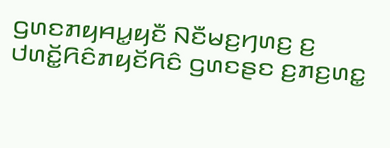ꤞꤛꤢꤊꤟꤌꤣ꤭ꤟꤢꤪ ꤡꤢꤪꤗꤢ꤬ꤚꤛꤢ꤬ ꤢ꤬ ꤓꤛꤢꤩ꤭ꤖꤢꤨꤊꤟꤢꤩꤖꤢꤨ ꤞꤛꤢꤔꤢ ꤢ꤬ꤊꤢ꤬ꤛꤢ꤭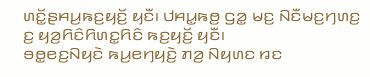ꤛꤢꤩ꤭ꤔꤌꤣ꤬ꤒꤢ꤬ꤟꤢꤩ꤬ ꤟꤢꤪ꤯ ꤓꤌꤣ꤭ꤒꤥ꤬ ꤞꤤ꤭ ꤗꤢ꤬ ꤡꤢꤪꤗꤢ꤬ꤚꤛꤢ꤬ ꤢ꤬ ꤟꤤ꤬ꤖꤢꤨꤖꤛꤢ꤭ꤖꤢꤨ ꤒꤢ꤬ꤟꤢꤩ꤬ ꤟꤢꤪ꤯
ꤋꤥ꤭ꤕꤢ꤬ꤡꤟꤢꤧ ꤒꤣ꤬ꤕꤚꤟꤢꤧ꤬ ꤊꤤ꤬ ꤡꤟꤛꤢ ꤙꤢ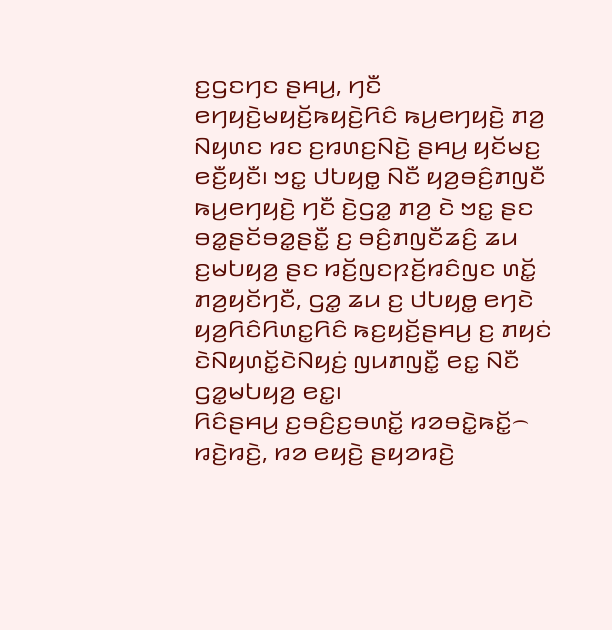ꤢ꤬ꤞꤢꤚꤢ ꤔꤌꤣ꤬, ꤚꤢꤪ ꤕꤚꤟꤢꤧ꤬ꤗꤟꤢꤩ꤬ꤒꤟꤢꤧ꤬ꤖꤢꤨ ꤒꤣ꤬ꤕꤚꤟꤢꤧ꤬ ꤊꤤ꤬ ꤡꤟꤛꤢ ꤙꤢ ꤢ꤬ꤙꤛꤢ꤬ꤡꤢꤧ꤬ ꤔꤌꤣ꤬ ꤟꤢꤩꤗꤢ꤬ ꤕꤢꤪ꤬ꤟꤢꤪ꤯ ꤠꤢ꤭ ꤓꤝꤟꤥ꤭ ꤡꤢꤪ ꤟꤤ꤬ꤋꤢꤨ꤬ꤊꤜꤢꤪ ꤒꤣ꤬ꤕꤚꤟꤢꤧ꤬ ꤚꤢꤪ ꤢꤧ꤬ꤞꤤ꤭ ꤊꤤ꤬ ꤢꤧ ꤠꤢ꤭ ꤔꤢ ꤋꤤ꤭ꤔꤢꤩꤋꤤ꤭ꤔꤢꤪ꤭ ꤢ꤬ ꤋꤢꤨ꤬ꤊꤜꤢꤪꤘꤢꤨ꤬ ꤘꤣ ꤢ꤬ꤗꤝꤟꤤ꤬ ꤔꤢ ꤙꤢꤩ꤬ꤜꤢꤐꤢꤩ꤬ꤙꤢꤨꤜꤢ ꤛꤢꤩ꤭ ꤊꤤ꤬ꤟꤢꤩꤚꤢꤪ, ꤞꤤ꤭ ꤘꤣ ꤢ꤬ ꤓꤝꤟꤥ꤭ ꤕꤚꤢꤧ ꤟꤤ꤬ꤖꤢꤨꤖꤛꤢ꤭ꤖꤢꤨ ꤒꤢ꤬ꤟꤢꤩ꤬ꤔꤌꤣ꤬ ꤢ꤬ ꤊꤟꤢꤦ ꤢꤧꤡꤟꤛꤢꤩ꤭ꤢꤧꤡꤟꤢꤦ꤬ ꤜꤣꤊꤜꤢꤪ꤭ ꤕꤢ꤭ ꤡꤢꤪ ꤞꤤ꤭ꤗꤝꤟꤤ꤬ ꤕꤢ꤭꤯
ꤖꤢꤨꤔꤌꤣ꤬ ꤢ꤬ꤋꤢꤨ꤬ꤢ꤬ꤋꤛꤢꤩ꤭ ꤙꤤꤋꤢꤧ꤭ꤒꤢꤩ꤭꤮ ꤙꤢꤧ꤬ꤙꤢꤧ꤬, ꤙꤤ ꤕꤟꤢꤧ꤬ ꤔꤟꤤꤙꤢꤧ꤬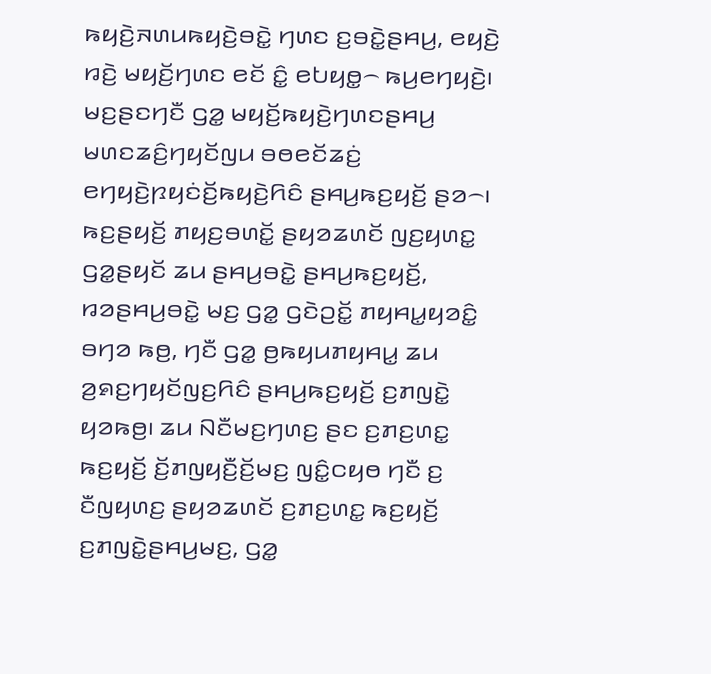ꤒꤟꤢꤧ꤬ꤏꤛꤣꤒꤟꤢꤧ꤬ꤋꤢꤧ꤭ ꤚꤛꤢ ꤢ꤬ꤋꤢꤧ꤭ꤔꤌꤣ꤬, ꤕꤟꤢꤧ꤬ ꤙꤢꤧ꤬ ꤗꤟꤢꤩ꤬ꤚꤛꤢ ꤕꤢꤩ ꤢꤨ꤭ ꤕꤝꤟꤥ꤭꤮ ꤒꤣ꤬ꤕꤚꤟꤢꤧ꤬꤯ ꤗꤢ꤬ꤔꤢꤚꤢꤪ ꤞꤤ꤭ ꤗꤟꤢꤩ꤬ꤒꤟꤢꤧ꤬ꤚꤛꤢꤔꤌꤣ꤬ ꤗꤛꤢꤘꤢꤨ꤬ꤚꤟꤢꤩꤜꤣ ꤋꤥꤕꤢꤩꤘꤢꤦ꤬ ꤕꤚꤟꤢꤧ꤬ꤐꤟꤢꤦꤢꤩ꤬ꤒꤟꤢꤧ꤬ꤖꤢꤨ ꤔꤌꤣ꤬ꤒꤢ꤬ꤟꤢꤩ꤬ ꤔꤤ꤮꤯
ꤒꤢ꤬ꤔꤟꤢꤩ꤬ ꤊꤟꤢ꤬ꤋꤛꤢꤩ꤭ ꤔꤟꤤꤘꤛꤢꤩ ꤜꤢ꤬ꤟꤛꤢ꤭ ꤞꤤ꤭ꤔꤟꤢꤩ ꤘꤣ ꤔꤌꤣ꤬ꤋꤢꤧ꤭ ꤔꤌꤣ꤬ꤒꤢ꤬ꤟꤢꤩ꤬, ꤙꤤꤔꤌꤣ꤬ꤋꤢꤧ꤭ ꤗꤢ꤬ ꤞꤤ꤭ ꤞꤢꤧꤑꤢꤩ꤭ ꤊꤟꤌꤣ꤭ꤟꤤꤢꤨ꤭ ꤋꤚꤤ ꤒꤥ꤬, ꤚꤢꤪ ꤞꤤ꤭ ꤥ꤬ꤒꤟꤣꤊꤟꤌꤣ꤭ ꤘꤣ ꤤ꤬ꤎꤢ꤬ꤚꤟꤢꤩꤜꤢ꤬ꤖꤢꤨ ꤔꤌꤣ꤬ꤒꤢ꤬ꤟꤢꤩ꤬ ꤢ꤬ꤊꤜꤢꤧ꤭ ꤟꤤꤒꤥ꤬꤯ ꤘꤣ ꤡꤢꤪꤗꤢ꤬ꤚꤛꤢ꤬ ꤔꤢ ꤢ꤬ꤊꤢ꤬ꤛꤢ꤭ ꤒꤢ꤬ꤟꤢꤩ꤬ ꤢꤩ꤬ꤊꤜꤟꤢꤪ꤬ꤢꤩ꤬ꤗꤢ꤬ ꤜꤢꤨ꤭ꤍꤟꤥ ꤚꤢꤪ ꤢ꤬ ꤢꤪꤜꤟꤛꤢ꤬ ꤔꤟꤤꤘꤛꤢꤩ ꤢ꤬ꤊꤢ꤬ꤛꤢ꤭ ꤒꤢ꤬ꤟꤢꤩ꤬ ꤢ꤬ꤊꤜꤢꤧ꤭ꤔꤌꤣ꤬ꤗꤢ꤬, ꤞꤤ꤭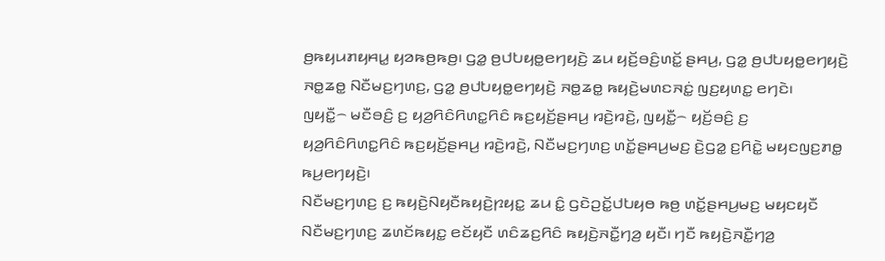ꤥ꤬ꤒꤟꤣꤊꤟꤌꤣ꤭ ꤟꤤꤒꤥ꤬ꤒꤥ꤬꤯ ꤞꤤ꤭ ꤥ꤬ꤓꤝꤟꤥ꤭ꤕꤚꤟꤢꤧ꤬ ꤘꤣ ꤟꤢꤩ꤬ꤋꤢꤨ꤬ꤛꤢꤩ꤭ ꤔꤌꤣ꤬, ꤞꤤ꤭ ꤥ꤬ꤓꤝꤟꤥ꤭ꤕꤚꤟꤢꤧ꤬ ꤏꤥ꤭ꤘꤥ꤭ ꤡꤢꤪꤗꤢ꤬ꤚꤛꤢ꤬, ꤞꤤ꤭ ꤥ꤬ꤓꤝꤟꤥ꤭ꤕꤚꤟꤢꤧ꤬ ꤏꤥ꤭ꤘꤥ꤭ ꤒꤟꤢꤧ꤬ꤗꤛꤢꤏꤢꤦ꤭ ꤜꤢ꤬ꤟꤛꤢ꤭ ꤕꤚꤢꤧ꤯
ꤜꤟꤢꤪ꤭꤮ ꤗꤢꤪꤋꤢꤨ꤬ ꤢ꤬ ꤟꤤ꤬ꤖꤢꤨꤖꤛꤢ꤭ꤖꤢꤨ ꤒꤢ꤬ꤟꤢꤩ꤬ꤔꤌꤣ꤬ ꤙꤢꤧ꤬ꤙꤢꤧ꤬, ꤜꤟꤢꤪ꤭꤮ ꤟꤢꤩ꤬ꤋꤢꤨ꤬ ꤢ꤬ ꤟꤤ꤬ꤖꤢꤨꤖꤛꤢ꤭ꤖꤢꤨ ꤒꤢ꤬ꤟꤢꤩ꤬ꤔꤌꤣ꤬ ꤙꤢꤧ꤬ꤙꤢꤧ꤬, ꤡꤢꤪꤗꤢ꤬ꤚꤛꤢ꤬ ꤛꤢꤩ꤭ꤔꤌꤣ꤬ꤗꤢ꤬ ꤢꤧ꤬ꤞꤤ꤭ ꤢ꤬ꤖꤢꤧ꤭ ꤗꤟꤢꤜꤢ꤬ꤊꤥ꤭ ꤒꤣ꤬ꤕꤚꤟꤢꤧ꤬꤯
ꤡꤢꤪꤗꤢ꤬ꤚꤛꤢ꤬ ꤢ꤬ ꤒꤟꤢꤧ꤬ꤡꤟꤢꤪꤒꤟꤢꤧ꤬ꤐꤟꤢ꤭ ꤘꤣ ꤢꤨ꤭ ꤞꤢꤧꤑꤢꤩ꤭ꤓꤝꤟꤥ ꤒꤥ꤬ ꤛꤢꤩ꤭ꤔꤌꤣ꤬ꤗꤢ꤬ ꤗꤟꤢꤟꤢꤪ ꤡꤢꤪꤗꤢ꤬ꤚꤛꤢ꤬ ꤘꤛꤢꤩꤒꤟꤢ꤭ ꤕꤢꤩꤟꤢꤪ ꤛꤢꤨꤘꤢ꤬ꤖꤢꤨ ꤒꤟꤢꤧ꤬ꤏꤢꤪ꤭ꤚꤤ꤬ ꤟꤢꤪ꤯ ꤚꤢꤪ ꤒꤟꤢꤧ꤬ꤏꤢꤪ꤭ꤚꤤ꤬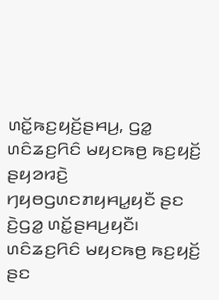ꤛꤢꤩ꤭ꤒꤢ꤬ꤟꤢꤩ꤬ꤔꤌꤣ꤬, ꤞꤤ꤭ ꤛꤢꤨꤘꤢ꤬ꤖꤢꤨ ꤗꤟꤢꤒꤥ꤬ ꤒꤢ꤬ꤟꤢꤩ꤬ ꤔꤟꤤꤙꤢꤧ꤬ ꤚꤟꤥꤞꤛꤢꤊꤟꤌꤣ꤭ꤟꤢꤪ ꤔꤢ ꤢꤧ꤬ꤞꤤ꤭ ꤛꤢꤩ꤭ꤔꤌꤣ꤬ꤟꤢꤪ꤯ ꤛꤢꤨꤘꤢ꤬ꤖꤢꤨ ꤗꤟꤢꤒꤥ꤬ ꤒꤢ꤬ꤟꤢꤩ꤬ ꤔꤢ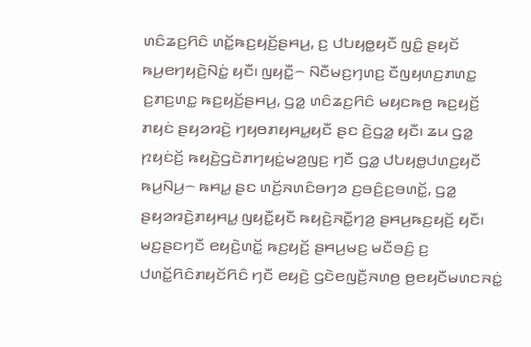ꤛꤢꤨꤘꤢ꤬ꤖꤢꤨ ꤛꤢꤩ꤭ꤒꤢ꤬ꤟꤢꤩ꤬ꤔꤌꤣ꤬, ꤢ꤬ ꤓꤝꤟꤥ꤭ꤟꤢꤪ ꤜꤢꤨ꤭ ꤔꤟꤢꤩ ꤒꤣ꤬ꤕꤚꤟꤢꤧ꤬ꤡꤢꤦ꤭ ꤟꤢꤪ꤯ ꤜꤟꤢꤪ꤭꤮ ꤡꤢꤪꤗꤢ꤬ꤚꤛꤢ꤬ ꤢꤪꤜꤟꤛꤢ꤬ꤊꤛꤢ꤭ ꤢ꤬ꤊꤢ꤬ꤛꤢ꤭ ꤒꤢ꤬ꤟꤢꤩ꤬ꤔꤌꤣ꤬, ꤞꤤ꤭ ꤛꤢꤨꤘꤢ꤬ꤖꤢꤨ ꤗꤟꤢꤒꤥ꤬ ꤒꤢ꤬ꤟꤢꤩ꤬ ꤊꤟꤢꤦ ꤔꤟꤤꤙꤢꤧ꤬ ꤚꤟꤥꤊꤟꤌꤣ꤭ꤟꤢꤪ ꤔꤢ ꤢꤧ꤬ꤞꤤ꤭ ꤟꤢꤪ꤯ ꤘꤣ ꤞꤤ꤭ ꤐꤟꤢꤦꤢꤩ꤬ ꤒꤟꤢꤧ꤬ꤞꤢꤧꤊꤚꤟꤢꤦ꤭ꤗꤤ꤬ꤜꤢ꤬ ꤚꤢꤪ ꤞꤤ꤭ ꤓꤝꤟꤥ꤭ꤓꤛꤢ꤬ꤟꤢꤪ ꤒꤣ꤬ꤡꤣ꤬꤮ ꤒꤌꤣ꤭ ꤔꤢ ꤛꤢꤩ꤬ꤏꤛꤢꤨꤋꤚꤤ ꤢ꤬ꤋꤢꤨ꤬ꤢ꤬ꤋꤛꤢꤩ꤭, ꤞꤤ꤭ ꤔꤟꤤꤙꤢꤧ꤬ꤊꤟꤌꤣ꤭ ꤜꤟꤢꤪ꤭ꤟꤢꤪ ꤒꤟꤢꤧ꤬ꤏꤢꤪ꤭ꤚꤤ꤬ ꤔꤌꤣ꤬ꤒꤢ꤬ꤟꤢꤩ꤬ ꤟꤢꤪ꤯
ꤗꤢ꤬ꤔꤢꤚꤢꤪ ꤕꤟꤢꤧ꤬ꤛꤢꤩ꤭ ꤒꤢ꤬ꤟꤢꤩ꤬ ꤔꤌꤣ꤬ꤗꤢ꤬ ꤗꤢꤪꤋꤢꤨ꤬ ꤢ꤬ ꤓꤛꤢꤩ꤭ꤖꤢꤨꤊꤟꤢꤩꤖꤢꤨ ꤚꤢꤪ ꤕꤟꤢꤧ꤬ ꤞꤢꤧꤕꤜꤢꤪ꤬ꤏꤛꤥ꤬ ꤥ꤬ꤕꤟꤢꤪꤗꤛꤢꤏꤢꤦ꤭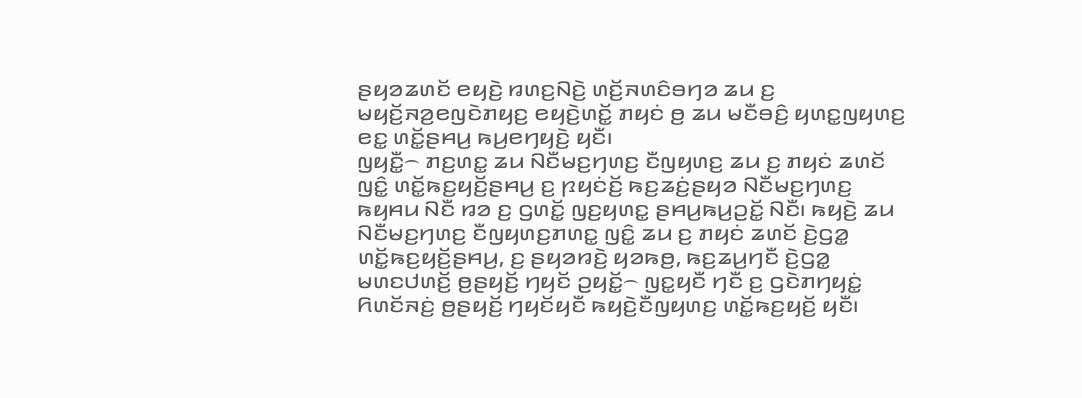ꤔꤟꤤꤘꤛꤢꤩ ꤕꤟꤢꤧ꤬ ꤙꤛꤢ꤬ꤡꤢꤧ꤬ ꤛꤢꤩ꤬ꤏꤛꤢꤨꤋꤚꤤ ꤘꤣ ꤢ꤬ ꤗꤟꤢꤩ꤬ꤏꤤ꤬ꤕꤜꤢꤧꤊꤟꤢ꤬ ꤕꤟꤢꤧ꤬ꤛꤢꤩ꤭ ꤊꤟꤢꤦ ꤥ꤬ ꤘꤣ ꤗꤢꤪꤋꤢꤨ꤬ ꤟꤛꤢ꤭ꤜꤟꤛꤢ꤬ ꤕꤢ꤭ ꤛꤢꤩ꤭ꤔꤌꤣ꤬ ꤒꤣ꤬ꤕꤚꤟꤢꤧ꤬ ꤟꤢꤪ꤯
ꤜꤟꤢꤪ꤭꤮ ꤊꤢ꤬ꤛꤢ꤭ ꤘꤣ ꤡꤢꤪꤗꤢ꤬ꤚꤛꤢ꤬ ꤢꤪꤜꤟꤛꤢ꤬ ꤘꤣ ꤢ꤬ ꤊꤟꤢꤦ ꤘꤛꤢꤩ ꤜꤢꤨ꤭ ꤛꤢꤩ꤭ꤒꤢ꤬ꤟꤢꤩ꤬ꤔꤌꤣ꤬ ꤢ꤬ ꤐꤟꤢꤦꤢꤩ꤬ ꤒꤢ꤬ꤘꤢꤦ꤬ꤔꤟꤤ ꤡꤢꤪꤗꤢ꤬ꤚꤛꤢ꤬ ꤒꤟꤌꤣ ꤡꤢꤪ ꤙꤤ ꤢ꤬ ꤞꤛꤢꤩ꤭ ꤜꤢ꤬ꤟꤛꤢ꤭ ꤔꤌꤣ꤬ꤒꤣ꤬ꤑꤢꤩ꤭ ꤡꤢꤪ꤯ ꤒꤟꤢꤧ꤬ ꤘꤣ ꤡꤢꤪꤗꤢ꤬ꤚꤛꤢ꤬ ꤢꤪꤜꤟꤛꤢ꤬ꤊꤛꤢ꤭ ꤜꤢꤨ꤭ ꤘꤣ ꤢ꤬ ꤊꤟꤢꤦ ꤘꤛꤢꤩ ꤢꤧ꤬ꤞꤤ꤭ ꤛꤢꤩ꤭ꤒꤢ꤬ꤟꤢꤩ꤬ꤔꤌꤣ꤬, ꤢ꤬ ꤔꤟꤤꤙꤢꤧ꤬ ꤟꤤꤒꤥ꤬, ꤒꤢ꤬ꤘꤣ꤬ꤚꤢꤪ ꤢꤧ꤬ꤞꤤ꤭ ꤗꤛꤢꤓꤛꤢꤩ꤬ ꤥ꤬ꤔꤟꤢꤩ꤬ ꤚꤟꤢꤩ ꤑꤟꤢꤩ꤭꤮ ꤜꤢ꤭ꤟꤢꤪ ꤚꤢꤪ ꤢ꤬ ꤞꤢꤧꤊꤚꤟꤢꤦ꤭ ꤖꤛꤢꤩꤏꤢꤦ꤬ ꤥ꤬ꤔꤟꤢꤩ꤬ ꤚꤟꤢꤩꤟꤢꤪ ꤒꤟꤢꤧ꤬ꤢꤪꤜꤟꤛꤢ꤬ ꤛꤢꤩ꤭ꤒꤢ꤬ꤟꤢꤩ꤬ ꤟꤢꤪ꤯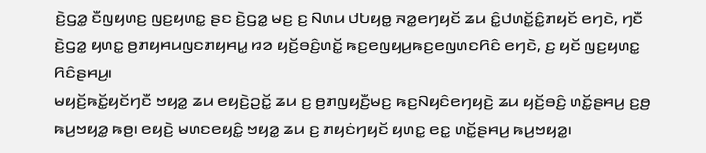ꤢꤧ꤬ꤞꤤ꤭ ꤢꤪꤜꤟꤛꤢ꤬ ꤜꤢ꤬ꤟꤛꤢ꤭ ꤔꤢ ꤢꤧ꤬ꤞꤤ꤭ ꤗꤢ꤬ ꤢ꤬ ꤡꤛꤣ ꤓꤝꤟꤥ꤭ ꤏꤤ꤭ꤕꤚꤟꤢꤩ ꤘꤣ ꤢꤨ꤭ꤓꤛꤢꤩ꤭ꤢꤨ꤭ꤊꤟꤢꤩ ꤕꤚꤢꤧ, ꤚꤢꤪ ꤢꤧ꤬ꤞꤤ꤭ ꤟꤛꤢ꤭ ꤥ꤬ꤊꤟꤌꤣꤜꤢꤊꤟꤌꤣ꤭ ꤙꤤ ꤟꤢꤩ꤬ꤋꤢꤨ꤬ꤛꤢꤩ꤭ ꤒꤢ꤬ꤕꤜꤟꤣ꤬ꤒꤢ꤬ꤕꤜꤛꤢꤖꤢꤨ ꤕꤚꤢꤧ, ꤢ꤬ ꤟꤢꤩ ꤜꤢ꤬ꤟꤛꤢ꤭ ꤖꤢꤨꤔꤌꤣ꤬꤯
ꤗꤟꤢꤩ꤬ꤒꤢꤩ꤭ꤟꤢꤩꤚꤢꤪ ꤠꤟꤤ꤭ ꤘꤣ ꤕꤟꤢꤧ꤬ꤑꤢꤩ꤭ ꤘꤣ ꤢ꤬ ꤥ꤬ꤊꤜꤟꤢꤪ꤬ꤗꤢ꤬ ꤒꤢ꤬ꤡꤟꤢꤨꤕꤚꤟꤢꤧ꤬ ꤘꤣ ꤟꤢꤩ꤬ꤋꤢꤨ꤬ ꤛꤢꤩ꤭ꤔꤌꤣ꤬ ꤢ꤬ꤥ꤬ ꤒꤣ꤬ꤠꤟꤤ꤭ ꤒꤥ꤬꤯ ꤕꤟꤢꤧ꤬ ꤗꤛꤢꤕꤟꤢꤨ꤭ ꤠꤟꤤ꤭ ꤘꤣ ꤢ꤬ ꤊꤟꤢꤦꤚꤟꤢꤩ ꤟꤛꤢ꤭ ꤕꤢ꤭ ꤛꤢꤩ꤭ꤔꤌꤣ꤬ ꤒꤣ꤬ꤠꤟꤤ꤭꤯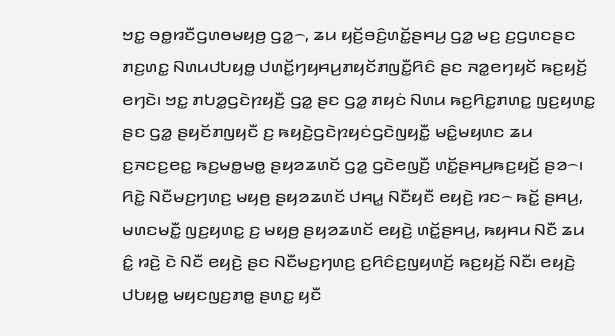ꤠꤢ꤭ ꤋꤥ꤭ꤙꤢꤪꤞꤛꤥꤗꤟꤥ꤬ ꤞꤤ꤭꤮, ꤘꤣ ꤟꤢꤩ꤬ꤋꤢꤨ꤬ꤛꤢꤩ꤭ꤔꤌꤣ꤬ ꤞꤤ꤭ ꤗꤢ꤬ ꤢ꤬ꤞꤛꤢꤔꤢ ꤊꤢ꤬ꤛꤢ꤭ ꤡꤛꤣꤓꤝꤟꤥ꤭ ꤓꤛꤢꤩ꤭ꤚꤟꤌꤣ꤬ꤊꤟꤢꤩꤊꤜꤢꤪ꤭ꤖꤢꤨ ꤔꤢ ꤏꤤ꤭ꤕꤚꤟꤢꤩ ꤒꤢ꤬ꤟꤢꤩ꤬ ꤕꤚꤢꤧ꤯ ꤠꤢ꤭ ꤊꤝꤤ꤭ꤞꤢꤧꤐꤟꤢꤪ꤬ ꤞꤤ꤭ ꤔꤢ ꤞꤤ꤭ ꤊꤟꤢꤦ ꤡꤛꤣ ꤒꤢ꤬ꤖꤢ꤭ꤊꤛꤢ꤭ ꤜꤢ꤬ꤟꤛꤢ꤭ ꤔꤢ ꤞꤤ꤭ ꤔꤟꤢꤩꤊꤜꤟꤢꤪ ꤢ꤬ ꤒꤟꤢꤧ꤬ꤞꤢꤧꤐꤟꤢꤦꤞꤢꤧꤜꤟꤢꤪ꤭ ꤗꤢꤨ꤭ꤗꤟꤛꤢ ꤘꤣ ꤢ꤬ꤏꤢꤢ꤬ꤕꤢ꤭ ꤒꤢ꤬ꤗꤥ꤭ꤗꤥ꤭ ꤔꤟꤤꤘꤛꤢꤩ ꤞꤤ꤭ ꤞꤢꤧꤕꤜꤢꤪ꤬ ꤛꤢꤩ꤭ꤔꤌꤣ꤬ꤒꤢ꤬ꤟꤢꤩ꤬ ꤔꤤ꤮꤯
ꤖꤢꤧ꤭ ꤡꤢꤪꤗꤢ꤬ꤚꤛꤢ꤬ ꤗꤟꤥ꤬ ꤔꤟꤤꤘꤛꤢꤩ ꤓꤌꤣ꤭ ꤡꤢꤪꤟꤢꤪ ꤕꤟꤢꤧ꤬ ꤙꤢ꤮ ꤒꤢꤩ꤭ ꤔꤌꤣ꤬, ꤗꤛꤢꤗꤢꤪ꤭ ꤜꤢ꤬ꤟꤛꤢ꤭ ꤢ꤬ ꤗꤟꤥ꤬ ꤔꤟꤤꤘꤛꤢꤩ ꤕꤟꤢꤧ꤬ ꤛꤢꤩ꤭ꤔꤌꤣ꤬, ꤒꤟꤌꤣ ꤡꤢꤪ ꤘꤣ ꤢꤨ꤭ ꤙꤢꤧ꤬ ꤢꤧ ꤡꤢꤪ ꤕꤟꤢꤧ꤬ ꤔꤢ ꤡꤢꤪꤗꤢ꤬ꤚꤛꤢ꤬ ꤢ꤬ꤖꤢꤨꤢ꤬ꤜꤟꤛꤢꤩ꤬ ꤒꤢ꤬ꤟꤢꤩ꤬ ꤡꤢꤪ꤯ ꤕꤟꤢꤧ꤬ ꤓꤝꤟꤥ꤭ ꤗꤟꤢꤜꤢ꤬ꤊꤥ꤭ ꤔꤛꤢ꤭ ꤟꤢꤪ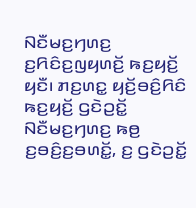ꤡꤢꤪꤗꤢ꤬ꤚꤛꤢ꤬ ꤢ꤬ꤖꤢꤨꤢ꤬ꤜꤟꤛꤢꤩ꤬ ꤒꤢ꤬ꤟꤢꤩ꤬ ꤟꤢꤪ꤯ ꤊꤢ꤬ꤛꤢ꤭ ꤟꤢꤩ꤬ꤋꤢꤨ꤬ꤖꤢꤨ ꤒꤢ꤬ꤟꤢꤩ꤬ ꤞꤢꤧꤑꤢꤩ꤭ ꤡꤢꤪꤗꤢ꤬ꤚꤛꤢ꤬ ꤒꤥ꤬ ꤢ꤬ꤋꤢꤨ꤬ꤢ꤬ꤋꤛꤢꤩ꤭, ꤢ꤬ ꤞꤢꤧꤑꤢꤩ꤭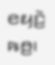ꤕꤟꤢꤧ꤬ ꤒꤥ꤬꤯